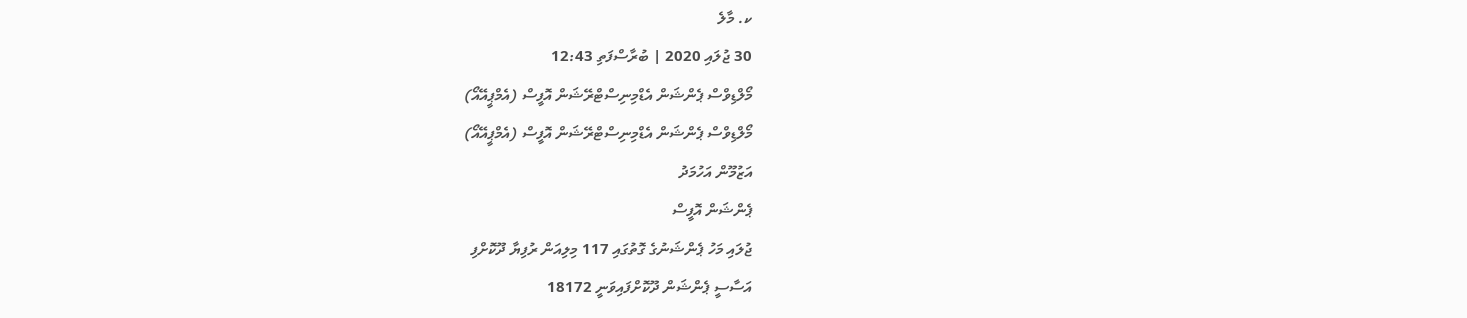ކ. މާލެ
30 ޖުލައި 2020 | ބުރާސްފަތި 12:43
މޯލްޑިވްސް ޕެންޝަން އެޑްމިނިސްޓްރޭޝަން އޮފީސް (އެމްޕީއޭއޯ)
މޯލްޑިވްސް ޕެންޝަން އެޑްމިނިސްޓްރޭޝަން އޮފީސް (އެމްޕީއޭއޯ)
އަޒުމޫން އަހުމަދު
ޕެންޝަން އޮފީސް
ޖުލައި މަހު ޕެންޝަނުގެ ގޮތުގައި 117 މިލިއަން ރުފިޔާ ދޫކޮށްފި
އަސާސީ ޕެންޝަން ދޫކޮށްފައިވަނީ 18172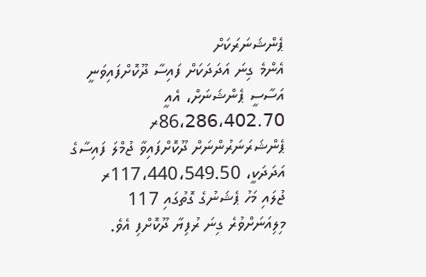ޕެންޝަނަރަކަށް
އެންމެ ގިނަ އަދަދަކަށް ފައިސާ ދޫކޮށްފައިވަނީ އަސާސީ ޕެންޝަނަށް، އެއީ 86،286،402.70ރ
ޕެންޝަރަނަރުންނަށް ދޫކޮށްފައިވާ ޖުމްލަ ފައިސާގެ އަދަދަކީ، 117،440،549.50ރ
ޖުލައި މަހު ޕެޝަނުގެ ގޮތުގައި 117 މިލިއަނަށްވުރެ ގިނަ ރުފިޔާ ދޫކޮށްފި އެވެ.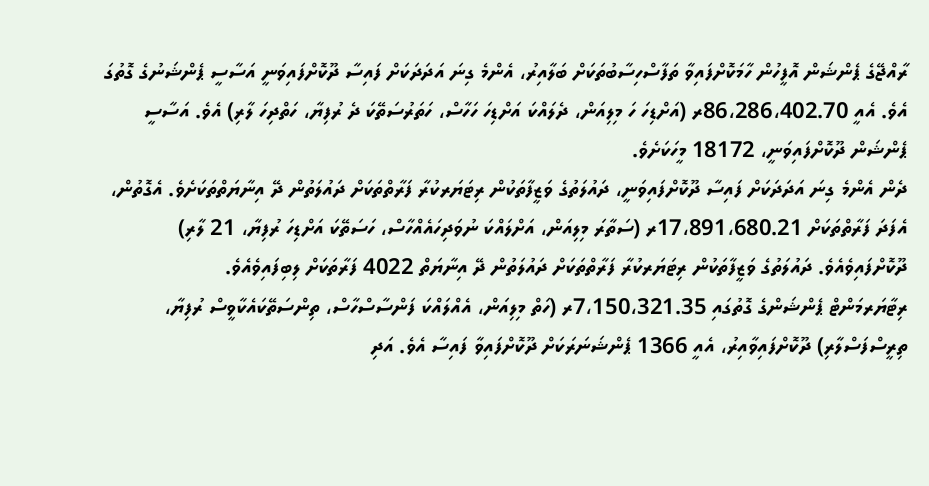ރާއްޖޭގެ ޕެންޝަން އޮފީހުން ހާމަކޮށްފައިވާ ތަފާސްހިސާބުތަކަށް ބަލާއިރު، އެންމެ ގިނަ އަދަދަކަށް ފައިސާ ދޫކޮށްފައިވަނީ އަސާސީ ޕެންޝަނުގެ ގޮތުގަ އެވެ. އެއީ 86،286،402.70ރ (އަށްޑިހަ ހަ މިލިއަން، ދެލައްކަ އަށްޑިހަ ހަހާސް، ހަތަރުސަތޭކަ ދެ ރުފިޔާ، ހަތްދިހަ ލާރި) އެވެ. އަސާސީ ޕެންޝަން ދޫކޮށްފައިވަނީ، 18172 މީހަކަށެވެ.
ދެން އެންމެ ގިނަ އަދަދަކަށް ފައިސާ ދޫކޮށްފައިވަނީ، ދައުލަތުގެ ވަޒީފާތަކުން ރިޓަޔަރކުރާ ފަރާތްތަކަށް ދައުލަތުން ދޭ އިނާޔަތްތަކަށެވެ. އެގޮތުން، އެފަދަ ފަރާތްތަކަށް 17،891،680.21ރ (ސަތާރަ މިލިއަން، އަށްލައްކަ ނުވަދިހައެއްހާސް، ހަސަތޭކަ އަށްޑިހަ ރުފިޔާ، 21 ލާރި) ދޫކޮށްފައިވެއެވެ. ދައުލަތުގެ ވަޒީފާތަކުން ރިޓަޔަރކުރާ ފަރާތްތަކަށް ދައުލަތުން ދޭ އިނާޔަތް 4022 ފަރާތަކަށް ލިބިފައިވެއެވެ.
ރިޓާޔަރމަންޓް ޕެންޝަންގެ ގޮތުގައި 7،150،321.35ރ (ހަތް މިލިއަން، އެއްލައްކަ ފަންސާސްހާސް، ތިންސަތޭކައެކާވީސް ރުފިޔާ، ތިރީސްފަސްލާރި) ދޫކޮށްފައިވާއިރު، އެއީ 1366 ޕެންޝަނަރަކަށް ދޫކޮށްފައިވާ ފައިސާ އެވެ. އަދި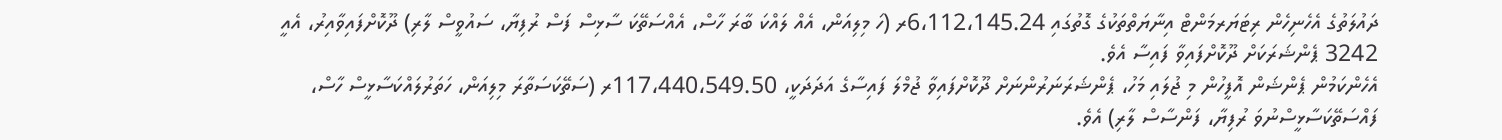ދައުލަތުގެ އެހެނިހެން ރިޓަޔަރމަންޓް އިނާޔަތްތަކުގެ ގޮތުގައި 6،112،145.24ރ (ހަ މިލިއަން، އެއް ލައްކަ ބާރަ ހާސް، އެއްސަތޭކަ ސާޅިސް ފަސް ރުފިޔާ، ސައުވީސް ލާރި) ދޫކޮށްފައިވާއިރު، އެއީ 3242 ޕެންޝަރަކަށް ދޫކޮށްފައިވާ ފައިސާ އެވެ.
އެހެންކަމުން ޕެންޝަން އޮފީހުން މި ޖުލައި މަހު، ޕެންޝަރަނަރުންނަށް ދޫކޮށްފައިވާ ޖުމްލަ ފައިސާގެ އަދަދަކީ، 117،440،549.50ރ (ސަތޭކަސަތާރަ މިލިއަން، ހަތަރުލައްކަސާޅީސް ހާސް، ފައްސަތޭކަސާޅީސްނުވަ ރުފިޔާ، ފަންސާސް ލާރި) އެވެ.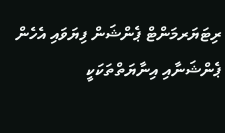ރިޓަޔަރމަންޓް ޕެންޝަން ފިޔަވައި އެހެން ޕެންޝަނާއި އިނާޔަތްތަކަކީ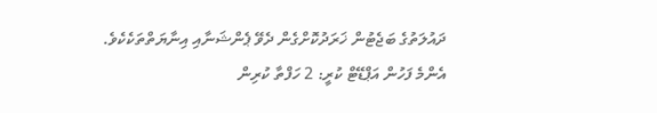ދައުލަތުގެ ބަޖެޓުން ޚަރަދުކޮށްގެން ދެވޭ ޕެންޝަނާއި އިނާޔަތްތަކެކެވެ.
އެންމެ ފަހުން އަޕްޑޭޓް ކުރީ: 2 ހަފްތާ ކުރިން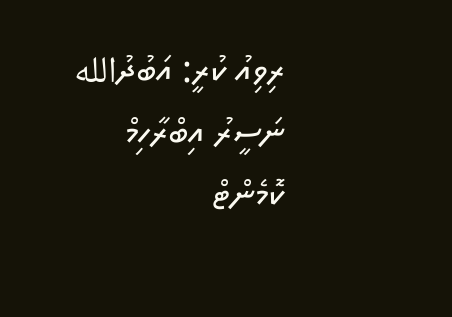ރިވިއު ކުރީ: އަބުދުالله ނަސީރު އިބްރާހިމް
ކޮމެންޓް